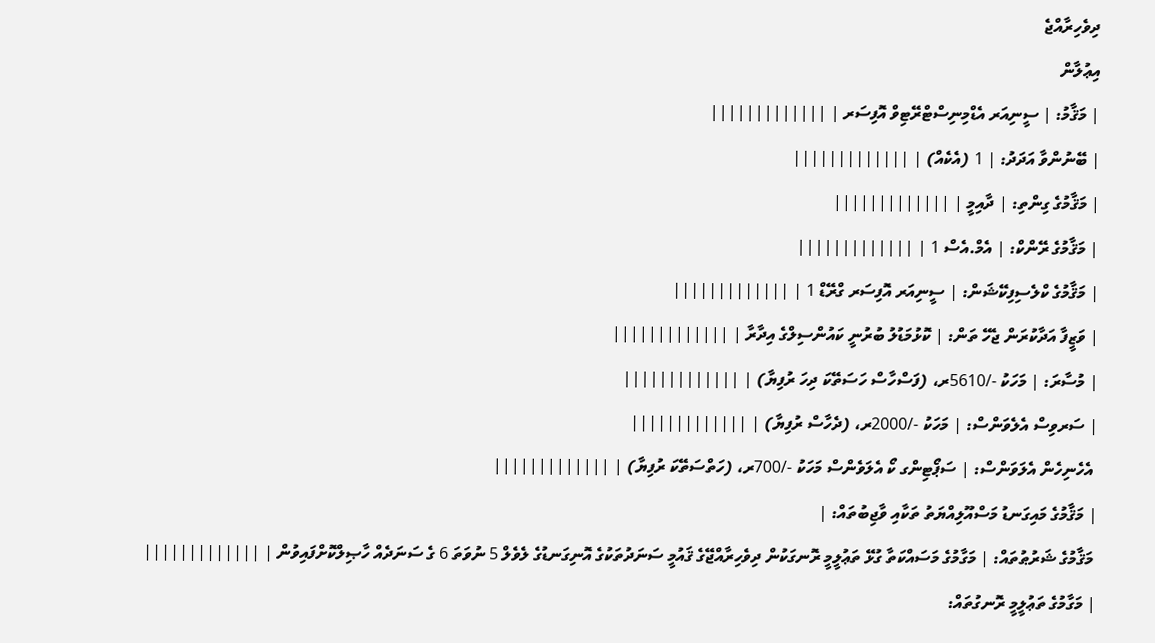ދިވެހިރާއްޖެ
އިޢުލާން
| މަޤާމު: | ސީނިއަރ އެޑްމިނިސްޓްރޭޓިވް އޮފިސަރ | |||||||||||||
| ބޭނުންވާ އަދަދު: | 1 (އެކެއް) | |||||||||||||
| މަޤާމުގެ ގިންތި: | ދާއިމީ | |||||||||||||
| މަޤާމުގެ ރޭންކް: | އެމް.އެސް 1 | |||||||||||||
| މަޤާމުގެ ކްލެސިފިކޭޝަން: | ސީނިއަރ އޮފިސަރ ގްރޭޑް 1 | |||||||||||||
| ވަޒީފާ އަދާކުރަން ޖެހޭ ތަން: | ކޮޅުމަޑުލު ބުރުނީ ކައުންސިލްގެ އިދާރާ | |||||||||||||
| މުސާރަ: | މަހަކު -/5610ރ، (ފަސްހާސް ހަސަތޭކަ ދިހަ ރުފިޔާ) | |||||||||||||
| ސަރވިސް އެލެވަންސް: | މަހަކު -/2000ރ، (ދެހާސް ރުފިޔާ) | |||||||||||||
 އެހެނިހެން އެލަވަންސް: | ސަޕޯޓިންގ ކޯ އެލަވެންސް މަހަކު -/700ރ، (ހަތްސަތޭކަ ރުފިޔާ) | |||||||||||||
| މަޤާމުގެ މައިގަނޑު މަސްއޫލިއްޔަތު ތަކާއި ވާޖިބުތައް: |
 މަޤާމުގެ ޝަރުޠުތައް: | މަގާމުގެ މަސައްކަތާ ގުޅޭ ތަޢުލީމީ ރޮނގަކުން ދިވެހިރާއްޖޭގެ ޤައުމީ ސަނަދުތަކުގެ އޮނިގަނޑުގެ ލެވެލް 5 ނުވަތަ 6 ގެ ސަނަދެއް ހާޞިލްކޮށްފައިވުން | |||||||||||||
| މަގާމުގެ ތަޢުލީމީ ރޮނގުތައް: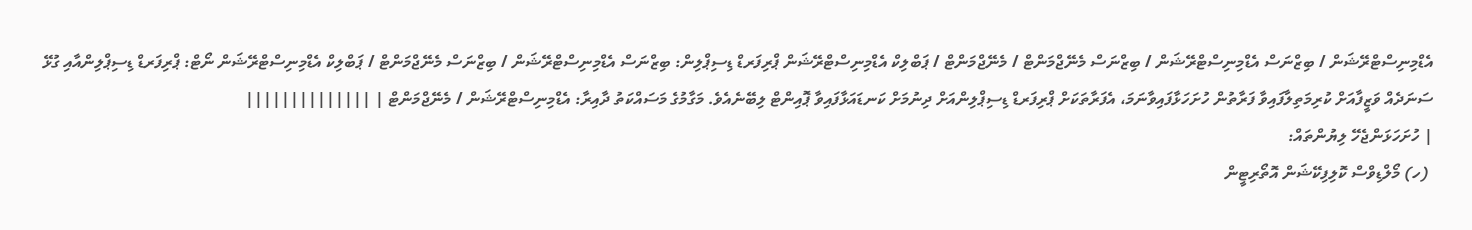އެޑްމިނިސްޓްރޭޝަން / ބިޒްނަސް އެޑްމިނިސްޓްރޭޝަން / ބިޒްނަސް މެނޭޖްމަންޓް / މެނޭޖްމަންޓް / ޕަބްލިކް އެޑްމިނިސްޓްރޭޝަން ޕްރިފަރޑް ޑިސިޕްލިން: ބިޒްނަސް އެޑްމިނިސްޓްރޭޝަން / ބިޒްނަސް މެނޭޖްމަންޓް / ޕަބްލިކް އެޑްމިނިސްޓްރޭޝަން ނޯޓް: ޕްރިފަރޑް ޑިސިޕްލިންއާއި ގުޅޭ ސަނަދެއް ވަޒީފާއަށް ކުރިމަތިލާފައިވާ ފަރާތުން ހުށަހަޅާފައިވާނަމަ، އެފަރާތަކަށް ޕްރިފަރޑް ޑިސިޕްލިންއަށް ދިނުމަށް ކަނޑައަޅާފައިވާ ޕޮއިންޓް ލިބޭނެއެވެ. މަގާމުގެ މަސައްކަތު ދާއިރާ: އެޑްމިނިސްޓްރޭޝަން / މެނޭޖްމަންޓް | ||||||||||||||
| ހުށަހަޅަންޖެހޭ ލިޔުންތައް:
 (ހ) މޯލްޑިވްސް ކޮލިފިކޭޝަން އޮތޯރިޓީން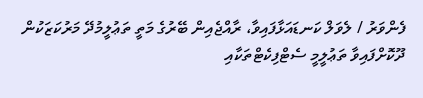ފެންވަރު / ލެވަލް ކަނޑައަޅާފައިވާ، ރާއްޖެއިން ބޭރުގެ މަތީ ތަޢުލީމުދޭ މަރުކަޒަކުން ދޫކޮށްފައިވާ ތަޢުލީމީ ސެޓްފިކެޓްތަކާއި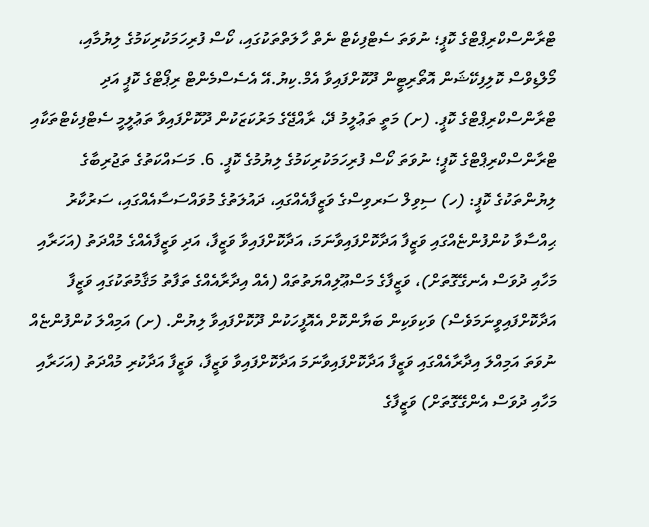ޓްރާންސްކްރިޕްޓްގެ ކޮޕީ؛ ނުވަތަ ސެޓްފިކެޓް ނެތް ހާލަތްތަކުގައި، ކޯސް ފުރިހަމަކުރިކަމުގެ ލިޔުމާއި، މޯލްޑިވްސް ކޮލިފިކޭޝަން އޮތޯރިޓީން ދޫކޮށްފައިވާ އެމް.ކިޔު.އޭ އެސެސްމެންޓް ރިޕޯޓްގެ ކޮޕީ އަދި ޓްރާންސްކްރިޕްޓްގެ ކޮޕީ. (ށ) މަތީ ތަޢުލީމު ދޭ، ރާއްޖޭގެ މަރުކަޒަކުން ދޫކޮށްފައިވާ ތަޢުލީމީ ސެޓްފިކެޓްތަކާއި ޓްރާންސްކްރިޕްޓްގެ ކޮޕީ؛ ނުވަތަ ކޯސް ފުރިހަމަކުރިކަމުގެ ލިޔުމުގެ ކޮޕީ. 6. މަސައްކަތުގެ ތަޖުރިބާގެ ލިޔުންތަކުގެ ކޮޕީ: (ހ) ސިވިލް ސަރވިސްގެ ވަޒީފާއެއްގައި، ދައުލަތުގެ މުވައްސަސާއެއްގައި، ސަރުކާރު ޙިއްސާވާ ކުންފުންޏެއްގައި ވަޒީފާ އަދާކޮށްފައިވާނަމަ، އަދާކޮށްފައިވާ ވަޒީފާ، އަދި ވަޒީފާއެއްގެ މުއްދަތު (އަހަރާއި މަހާއި ދުވަސް އެނގޭގޮތަށް)، ވަޒީފާގެ މަސްޢޫލިއްޔަތުތައް (އެއް އިދާރާއެއްގެ ތަފާތު މަޤާމުތަކުގައި ވަޒީފާ އަދާކޮށްފައިވީނަމަވެސް) ވަކިވަކިން ބަޔާންކޮށް އެއޮފީހަކުން ދޫކޮށްފައިވާ ލިޔުން. (ށ) އަމިއްލަ ކުންފުންޏެއް ނުވަތަ އަމިއްލަ އިދާރާއެއްގައި ވަޒީފާ އަދާކޮށްފައިވާނަމަ އަދާކޮށްފައިވާ ވަޒީފާ، ވަޒީފާ އަދާކުރި މުއްދަތު (އަހަރާއި މަހާއި ދުވަސް އެންގޭގޮތަށް) ވަޒީފާގެ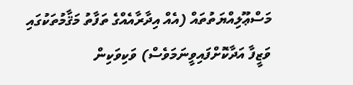މަސްޢޫލިއްޔަތުތައް (އެއް އިދާރާއެއްގެ ތަފާތު މަޤާމުތަކުގައި ވަޒީފާ އަދާކޮށްފައިވީނަމަވެސް) ވަކިވަކިން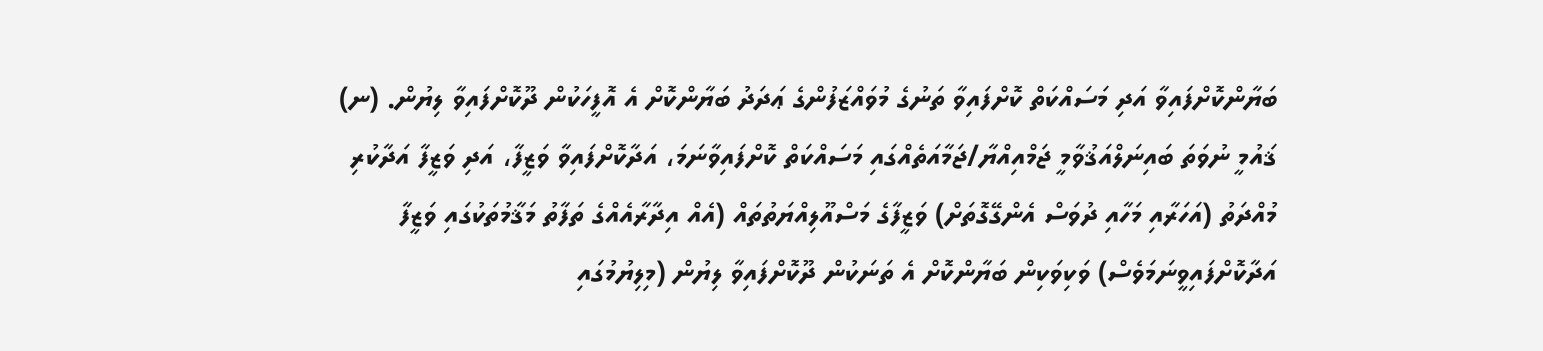ބަޔާންކޮށްފައިވާ އަދި މަސައްކަތް ކޮށްފައިވާ ތަނުގެ މުވައްޒަފުންގެ ޢަދަދު ބަޔާންކޮށް އެ އޮފީހަކުން ދޫކޮށްފައިވާ ލިޔުން. (ނ) ޤައުމީ ނުވަތަ ބައިނަލްއަޤުވާމީ ޖަމްއިއްޔާ/ޖަމާއަތެއްގައި މަސައްކަތް ކޮށްފައިވާނަމަ، އަދާކޮށްފައިވާ ވަޒީފާ، އަދި ވަޒީފާ އަދާކުރި މުއްދަތު (އަހަރާއި މަހާއި ދުވަސް އެންގޭގޮތަށް) ވަޒީފާގެ މަސްއޫލިއްޔަތުތައް (އެއް އިދާރާއެއްގެ ތަފާތު މަޤާމުތަކުގައި ވަޒީފާ އަދާކޮށްފައިވީނަމަވެސް) ވަކިވަކިން ބަޔާންކޮށް އެ ތަނަކުން ދޫކޮށްފައިވާ ލިޔުން (މިލިޔުމުގައި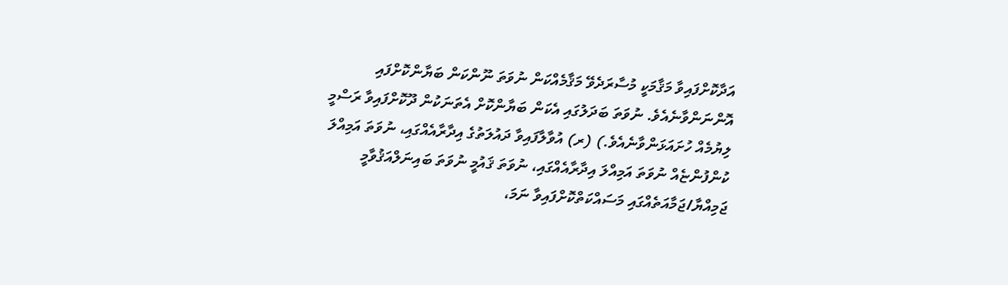އަދާކޮށްފައިވާ މަޤާމަކީ މުސާރަދެވޭ މަޤާމެއްކަން ނުވަތަ ނޫންކަން ބަޔާންކޮށްފައި އޮންނަންވާނެއެވެ. ނުވަތަ ބަދަލުގައި އެކަން ބަޔާންކޮށް އެތަނަކުން ދޫކޮށްފައިވާ ރަސްމީ ލިޔުމެއް ހުށައަޅަންވާނެއެވެ.) (ރ) އުވާލާފައިވާ ދައުލަތުގެ އިދާރާއެއްގައި، ނުވަތަ އަމިއްލަ ކުންފުންޏެއް ނުވަތަ އަމިއްލަ އިދާރާއެއްގައި، ނުވަތަ ޤައުމީ ނުވަތަ ބައިނަލްއަޤުވާމީ ޖަމިއްޔާ/ޖަމާއަތެއްގައި މަސައްކަތްކޮށްފައިވާ ނަމަ،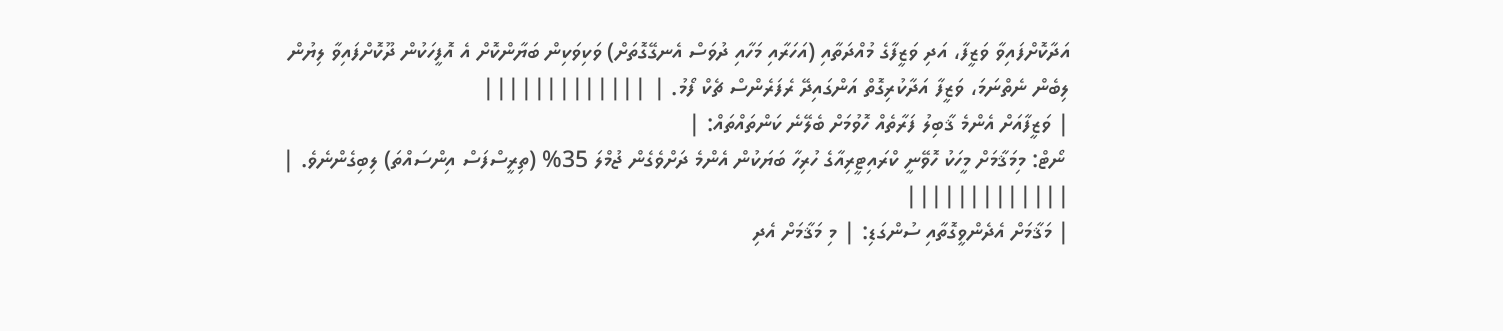އަދާކޮށްފައިވާ ވަޒީފާ، އަދި ވަޒީފާގެ މުއްދަތާއި (އަހަރާއި މަހާއި ދުވަސް އެނގޭގޮތަށް) ވަކިވަކިން ބަޔާންކޮށް އެ އޮފީހަކުން ދޫކޮށްފައިވާ ލިޔުން ލިބެން ނެތްނަމަ، ވަޒީފާ އަދާކުރިގޮތް އަންގައިދޭ ރެފަރެންސް ޗެކް ފޯމު. | |||||||||||||
| ވަޒީފާއަށް އެންމެ ޤާބިލު ފަރާތެއް ހޮވުމަށް ބެލޭނެ ކަންތައްތައް: |
 ނޯޓް: މިމަޤާމަށް މީހަކު ހޮވޭނީ ކްރައިޓީރިއާގެ ހުރިހާ ބަޔަކުން އެންމެ ދަށްވެގެން ޖުމްލަ 35% (ތިރީސްފަސް އިންސައްތަ) ލިބިގެންނެވެ. | |||||||||||||
| މަޤާމަށް އެދެންވީގޮތާއި ސުންގަޑި: | މި މަޤާމަށް އެދި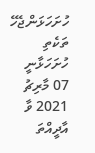ހުށަހަޅަންޖެހޭ ތަކެތި ހުށަހަޅާނީ 07 މާރިޗު 2021 ވާ އާދީއްތަ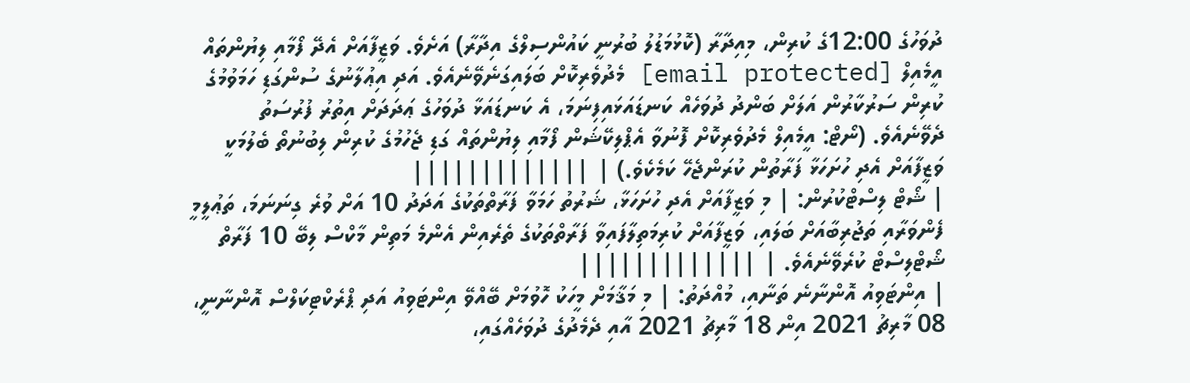ދުވަހުގެ 12:00ގެ ކުރިން، މިއިދާރާ (ކޮޅުމަޑުލު ބުރުނީ ކައުންސިލްގެ އިދާރާ) އަށެވެ. ވަޒީފާއަށް އެދޭ ފޯމާއި ލިޔުންތައް އީމެއިލް [email protected] މެދުވެރިކޮށް ބަލައިގަނެވޭނެއެވެ. އަދި އިޢުލާނުގެ ސުންގަޑި ހަމަވުމުގެ ކުރިން ސަރުކާރުން އަލަށް ބަންދު ދުވަހެއް ކަނޑައަޅައިފިނަމަ، އެ ކަނޑައަޅާ ދުވަހުގެ ޢަދަދަށް އިތުރު ފުރުސަތު ދެވޭނެއެވެ. (ނޯޓް: އީމެއިލް މެދުވެރިކޮށް ފޮނުވާ އެޕްލިކޭޝަން ފޯމާއި ލިޔުންތައް ގަޑި ޖެހުމުގެ ކުރިން ލިބުނުތޯ ބެލުމަކީ ވަޒީފާއަށް އެދި ހުށަހަޅާ ފަރާތުން ކުރަންޖެހޭ ކަމެކެވެ.) | |||||||||||||
| ޝޯޓް ލިސްޓްކުރުން: | މި ވަޒީފާއަށް އެދި ހުށަހަޅާ، ޝަރުތު ހަމަވާ ފަރާތްތަކުގެ އަދަދު 10 އަށް ވުރެ ގިނަނަމަ، ތަޢުލީމީ ފެންވަރާއި ތަޖުރިބާއަށް ބަލައި، ވަޒީފާއަށް ކުރިމަތިލާފައިވާ ފަރާތްތަކުގެ ތެރެއިން އެންމެ މަތިން މާކްސް ލިބޭ 10 ފަރާތް ޝޯޓްލިސްޓް ކުރެވޭނެއެވެ. | |||||||||||||
| އިންޓަވިއު އޮންނާނެ ތަނާއި، މުއްދަތު: | މި މަޤާމަށް މީހަކު ހޮވުމަށް ބޭއްވޭ އިންޓަވިއު އަދި ޕްރެކްޓިކަލްސް އޮންނާނީ، 08 މާރިޗު 2021 އިން 18 މާރިޗު 2021 އާއި ދެމެދުގެ ދުވަހެއްގައި،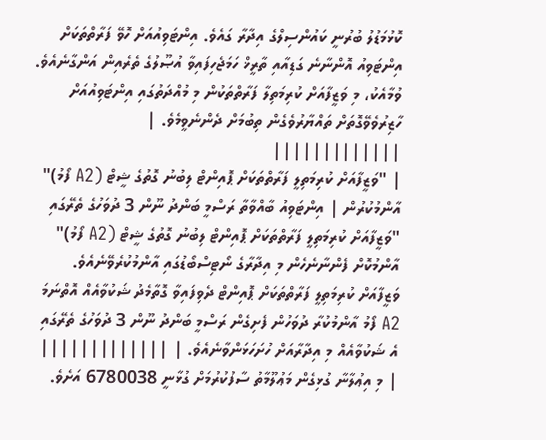ކޮޅުމަޑުލު ބުރުނީ ކައުންސިލްގެ އިދާރާ ގައެވެ. އިންޓަވިއުއަށް ހޮވޭ ފަރާތްތަކަށް އިންޓަވިއު އޮންނާނެ ގަޑިއާއި ތާރީޚް ހަމަޖެހިފައިވާ އުޞޫލުގެ ތެރެއިން އަންގާނެއެވެ. ވުމާއެކު، މި ވަޒީފާއަށް ކުރިމަތިލާ ފަރާތްތަކުން މި މުއްދަތުގައި އިންޓަވިއުއަށް ހާޒިރުވެވޭގޮތަށް ތައްޔާރުވެގެން ތިބުމަށް ދެންނެވީމެވެ. | |||||||||||||
| "ވަޒީފާއަށް ކުރިމަތިލީ ފަރާތްތަކަށް ޕޮއިންޓް ލިބުނު ގޮތުގެ ޝީޓް (A2 ފޯމު)" އާންމުކުރުން | އިންޓަވިއު ބާއްވާތާ ރަސްމީ ބަންދު ނޫން 3 ދުވަހުގެ ތެރޭގައި "ވަޒީފާއަށް ކުރިމަތިލީ ފަރާތްތަކަށް ޕޮއިންޓް ލިބުނު ގޮތުގެ ޝީޓް (A2 ފޯމު)" އާންމުކޮށް ފެންނާނެހެން މި އިދާރާގެ ނޯޓިސްބޯޑުގައި އާންމުކުރެވޭނެއެވެ. ވަޒީފާއަށް ކުރިމަތިލީ ފަރާތްތަކަށް ޕޮއިންޓް ދެވިފައިވާ ގޮތާމެދު ޝަކުވާއެއް އޮތްނަމަ A2 ފޯމު އާންމުކުރާ ދުވަހުން ފެށިގެން ރަސްމީ ބަންދު ނޫން 3 ދުވަހުގެ ތެރޭގައި އެ ޝަކުވާއެއް މި އިދާރާއަށް ހުށަހަޅަންވާނެއެވެ. | |||||||||||||
| މި އިޢުލާނާ ގުޅިގެން މަޢުލޫމާތު ސާފުކުރުމަށް ގުޅާނީ 6780038 އަށެވެ.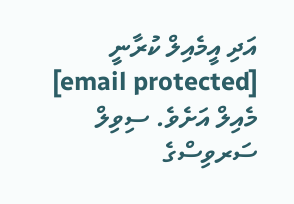އަދި އީމެއިލް ކުރާނީ [email protected] މެއިލް އަށެވެ. ސިވިލް ސަރވިސްގެ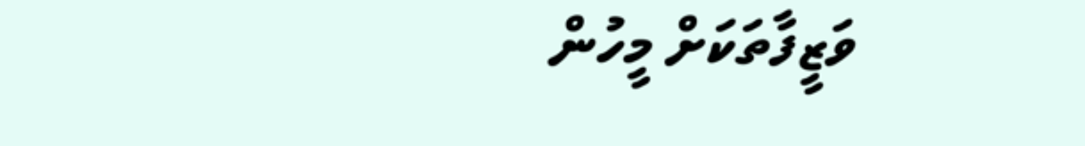ވަޒީފާތަކަށް މީހުން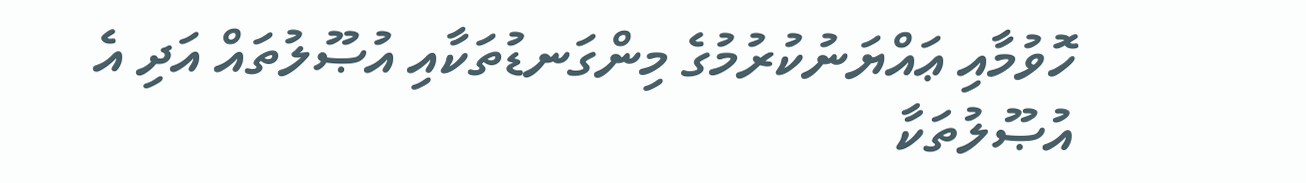ހޮވުމާއި ޢައްޔަނުކުރުމުގެ މިންގަނޑުތަކާއި އުޞޫލުތައް އަދި އެ އުޞޫލުތަކާ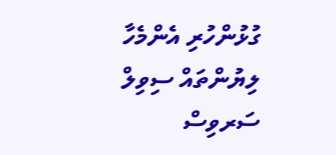ގުޅުންހުރި އެންމެހާ ލިޔުންތައް ސިވިލް ސަރވިސް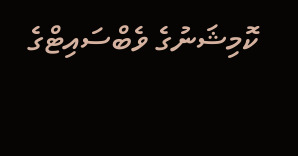ކޮމިޝަނުގެ ވެބްސައިޓްގެ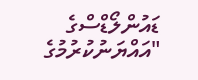ޑައުންލޯޑްސްގެ "އައްޔަނުކުރުމުގެ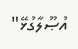އުޞޫލާގުޅޭ"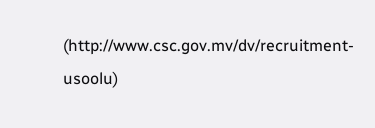(http://www.csc.gov.mv/dv/recruitment-usoolu)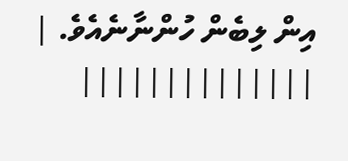އިން ލިބެން ހުންނާނެއެވެ. | ||||||||||||||